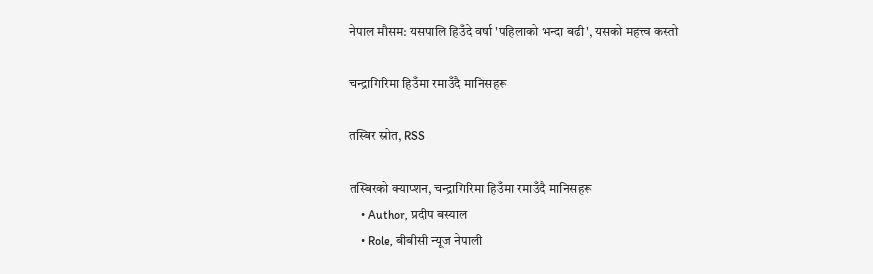नेपाल मौसम: यसपालि हिउँदे वर्षा 'पहिलाको भन्दा बढी', यसको महत्त्व कस्तो

चन्द्रागिरिमा हिउँमा रमाउँदै मानिसहरू

तस्बिर स्रोत, RSS

तस्बिरको क्याप्शन, चन्द्रागिरिमा हिउँमा रमाउँदै मानिसहरू
    • Author, प्रदीप बस्याल
    • Role, बीबीसी न्यूज नेपाली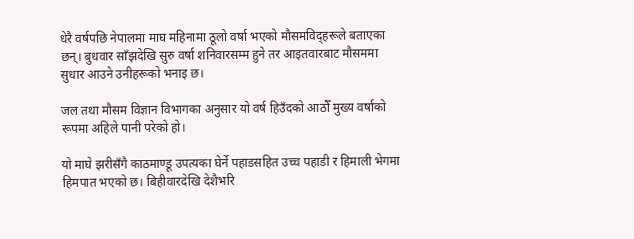धेरै वर्षपछि नेपालमा माघ महिनामा ठूलो वर्षा भएको मौसमविद्हरूले बताएका छन्। बुधवार साँझदेखि सुरु वर्षा शनिवारसम्म हुने तर आइतवारबाट मौसममा सुधार आउने उनीहरूको भनाइ छ।

जल तथा मौसम विज्ञान विभागका अनुसार यो वर्ष हिउँदको आठौँ मुख्य वर्षाको रूपमा अहिले पानी परेको हो।

यो माघे झरीसँगै काठमाण्डू उपत्यका घेर्ने पहाडसहित उच्च पहाडी र हिमाली भेगमा हिमपात भएको छ। बिहीवारदेखि देशैभरि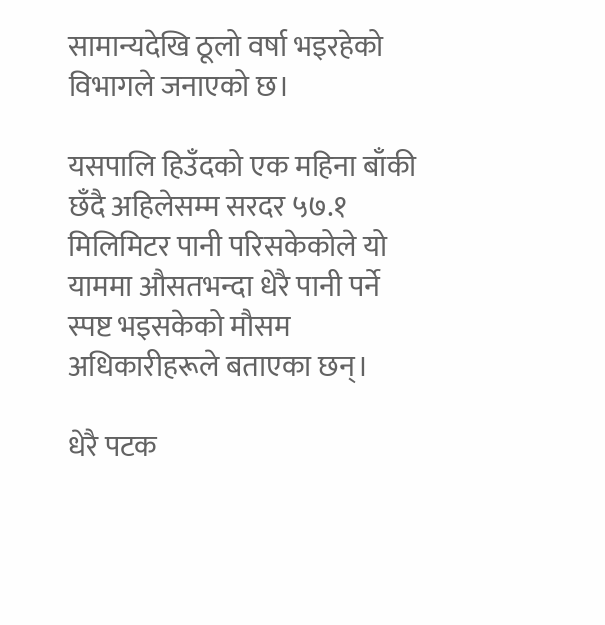सामान्यदेखि ठूलो वर्षा भइरहेको विभागले जनाएको छ।

यसपालि हिउँदको एक महिना बाँकी छँदै अहिलेसम्म सरदर ५७.१ मिलिमिटर पानी परिसकेकोले यो याममा औसतभन्दा धेरै पानी पर्ने स्पष्ट भइसकेको मौसम अधिकारीहरूले बताएका छन्।

धेरै पटक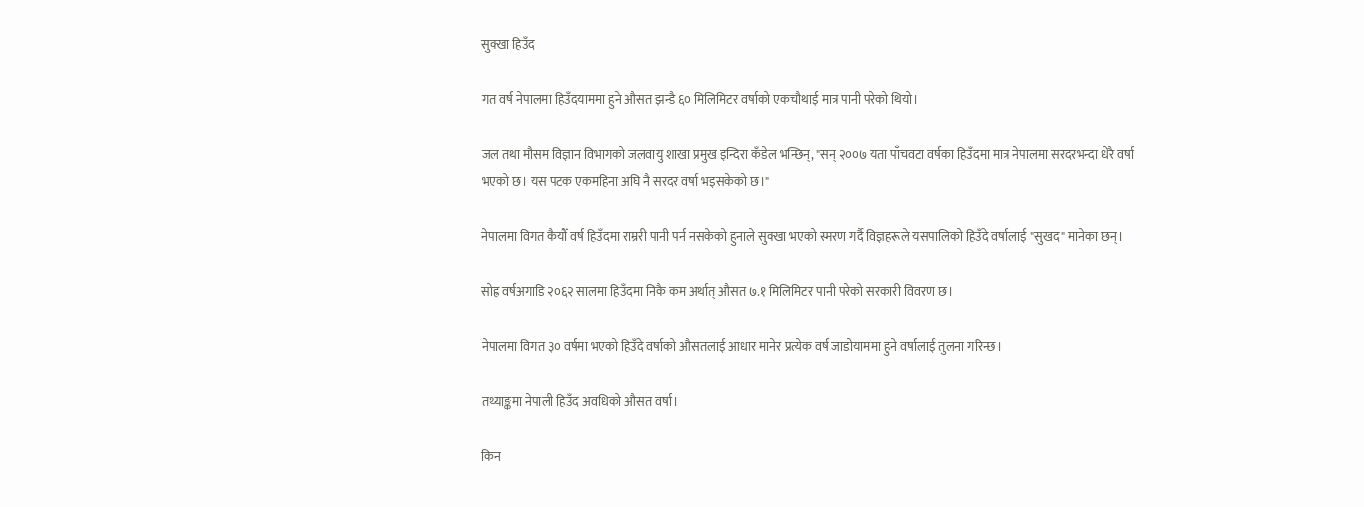सुक्खा हिउँद

गत वर्ष नेपालमा हिउँदयाममा हुने औसत झन्डै ६० मिलिमिटर वर्षाको एकचौथाई मात्र पानी परेको थियो।

जल तथा मौसम विज्ञान विभागको जलवायु शाखा प्रमुख इन्दिरा कँडेल भन्छिन्, "सन् २००७ यता पाँचवटा वर्षका हिउँदमा मात्र नेपालमा सरदरभन्दा धेरै वर्षा भएको छ। यस पटक एकमहिना अघि नै सरदर वर्षा भइसकेको छ।"

नेपालमा विगत कैयौँ वर्ष हिउँदमा राम्ररी पानी पर्न नसकेको हुनाले सुक्खा भएको स्मरण गर्दै विज्ञहरूले यसपालिको हिउँदे वर्षालाई "सुखद" मानेका छन्।

सोह्र वर्षअगाडि २०६२ सालमा हिउँदमा निकै कम अर्थात् औसत ७.१ मिलिमिटर पानी परेको सरकारी विवरण छ।

नेपालमा विगत ३० वर्षमा भएको हिउँदे वर्षाको औसतलाई आधार मानेर प्रत्येक वर्ष जाडोयाममा हुने वर्षालाई तुलना गरिन्छ।

तथ्याङ्कमा नेपाली हिउँद अवधिको औसत वर्षा।

किन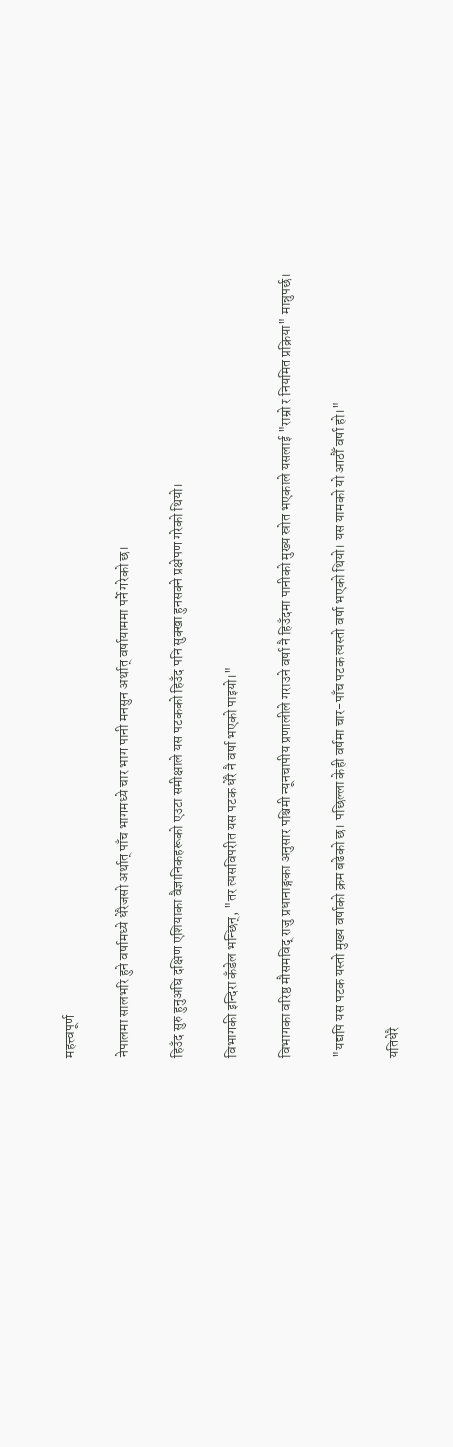महत्त्वपूर्ण

नेपालमा सालभरि हुने वर्षामध्ये धेरैजसो अर्थात् पाँच भागमध्ये चार भाग पानी मनसुन अर्थात् वर्षायाममा पर्ने गरेको छ।

हिउँद सुरु हुनुअघि दक्षिण एशियाका वैज्ञानिकहरूको एउटा समीक्षाले यस पटकको हिउँद पनि सुक्खा हुनसक्ने प्रक्षेपण गरेको थियो।

विभागकी इन्दिरा कँडेल भन्छिन्, "तर त्यसविपरीत यस पटक धेरै नै वर्षा भएको पाइयो।"

विभागका वरिष्ठ मौसमविद् राजु प्रधानाङ्गका अनुसार पश्चिमी न्यूनचापीय प्रणालीले गराउने वर्षा नै हिउँदमा पानीको मुख्य स्रोत भएकाले यसलाई "राम्रो र नियमित प्रक्रिया" मान्नुपर्छ।

"यद्यपि यस पटक यस्तो मुख्य वर्षाको क्रम बढेको छ। पछिल्ला केही वर्षमा चार-पाँच पटक त्यस्तो वर्षा भएको थियो। यस यामको यो आठौँ वर्षा हो।"

यतिधेरै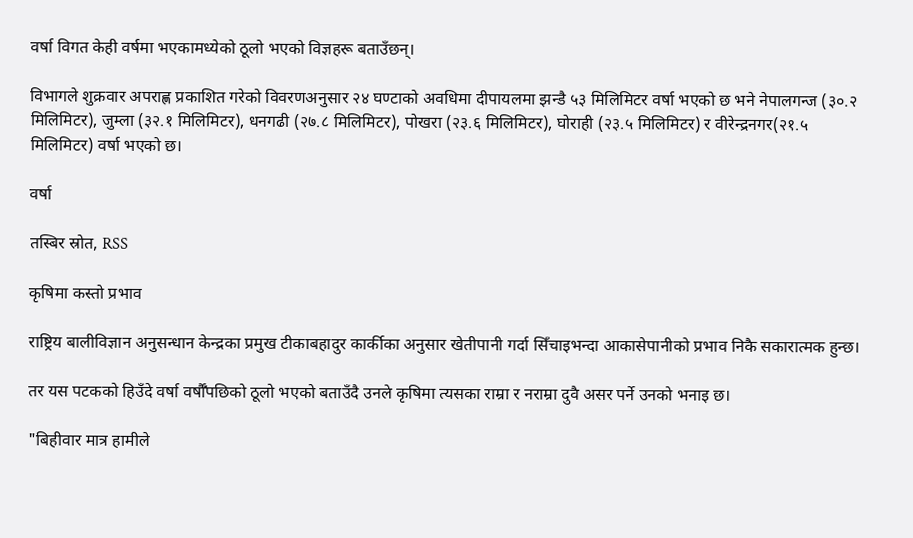वर्षा विगत केही वर्षमा भएकामध्येको ठूलो भएको विज्ञहरू बताउँछन्।

विभागले शुक्रवार अपराह्ण प्रकाशित गरेको विवरणअनुसार २४ घण्टाको अवधिमा दीपायलमा झन्डै ५३ मिलिमिटर वर्षा भएको छ भने नेपालगन्ज (३०.२ मिलिमिटर), जुम्ला (३२.१ मिलिमिटर), धनगढी (२७.८ मिलिमिटर), पोखरा (२३.६ मिलिमिटर), घोराही (२३.५ मिलिमिटर) र वीरेन्द्रनगर(२१.५ मिलिमिटर) वर्षा भएको छ।

वर्षा

तस्बिर स्रोत, RSS

कृषिमा कस्तो प्रभाव

राष्ट्रिय बालीविज्ञान अनुसन्धान केन्द्रका प्रमुख टीकाबहादुर कार्कीका अनुसार खेतीपानी गर्दा सिँचाइभन्दा आकासेपानीको प्रभाव निकै सकारात्मक हुन्छ।

तर यस पटकको हिउँदे वर्षा वर्षौँपछिको ठूलो भएको बताउँदै उनले कृषिमा त्यसका राम्रा र नराम्रा दुवै असर पर्ने उनको भनाइ छ।

"बिहीवार मात्र हामीले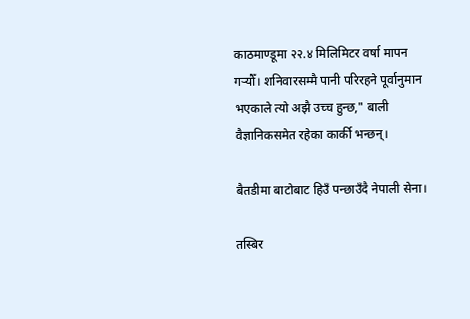काठमाण्डूमा २२.४ मिलिमिटर वर्षा मापन गर्‍यौँ। शनिवारसम्मै पानी परिरहने पूर्वानुमान भएकाले त्यो अझै उच्च हुन्छ," बाली वैज्ञानिकसमेत रहेका कार्की भन्छन्।

बैतडीमा बाटोबाट हिउँ पन्छाउँदै नेपाली सेना।

तस्बिर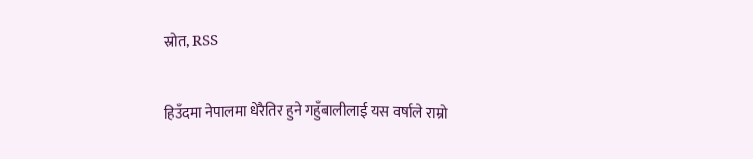स्रोत, RSS

हिउँदमा नेपालमा धेरैतिर हुने गहुँबालीलाई यस वर्षाले राम्रो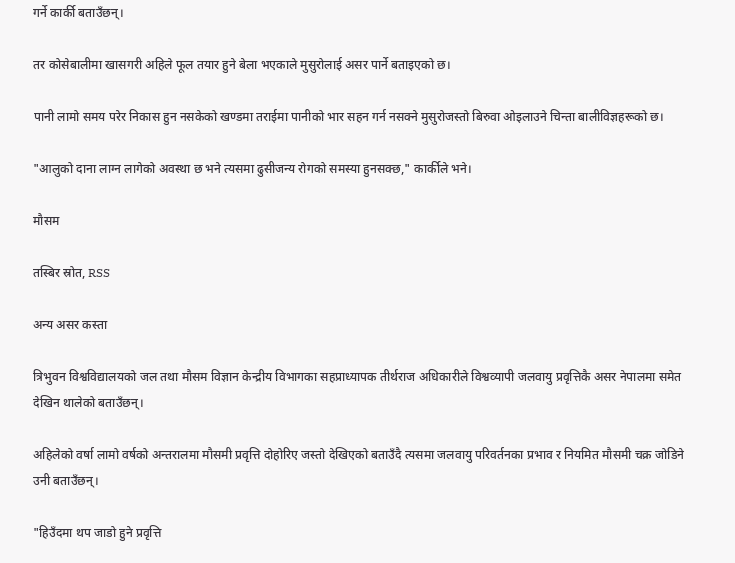गर्ने कार्की बताउँछन्।

तर कोसेबालीमा खासगरी अहिले फूल तयार हुने बेला भएकाले मुसुरोलाई असर पार्ने बताइएको छ।

पानी लामो समय परेर निकास हुन नसकेको खण्डमा तराईमा पानीको भार सहन गर्न नसक्ने मुसुरोजस्तो बिरुवा ओइलाउने चिन्ता बालीविज्ञहरूको छ।

"आलुको दाना लाग्न लागेको अवस्था छ भने त्यसमा ढुसीजन्य रोगको समस्या हुनसक्छ," कार्कीले भने।

मौसम

तस्बिर स्रोत, RSS

अन्य असर कस्ता

त्रिभुवन विश्वविद्यालयको जल तथा मौसम विज्ञान केन्द्रीय विभागका सहप्राध्यापक तीर्थराज अधिकारीले विश्वव्यापी जलवायु प्रवृत्तिकै असर नेपालमा समेत देखिन थालेको बताउँछन्।

अहिलेको वर्षा लामो वर्षको अन्तरालमा मौसमी प्रवृत्ति दोहोरिए जस्तो देखिएको बताउँदै त्यसमा जलवायु परिवर्तनका प्रभाव र नियमित मौसमी चक्र जोडिने उनी बताउँछन्।

"हिउँदमा थप जाडो हुने प्रवृत्ति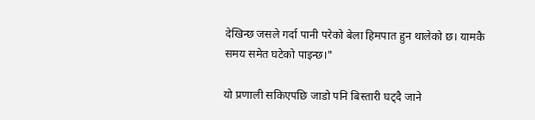देखिन्छ जसले गर्दा पानी परेको बेला हिमपात हुन थालेको छ। यामकै समय समेत घटेको पाइन्छ।"

यो प्रणाली सकिएपछि जाडो पनि बिस्तारी घट्दै जाने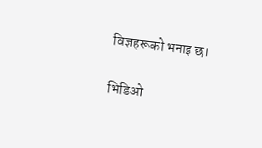विज्ञहरूको भनाइ छ।

भिडिओ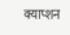क्याप्शन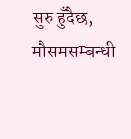सुरु हुँदैछ, मौसमसम्बन्धी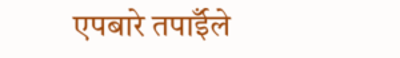एपबारे तपाईँले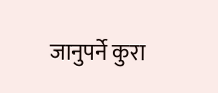जानुपर्ने कुरा